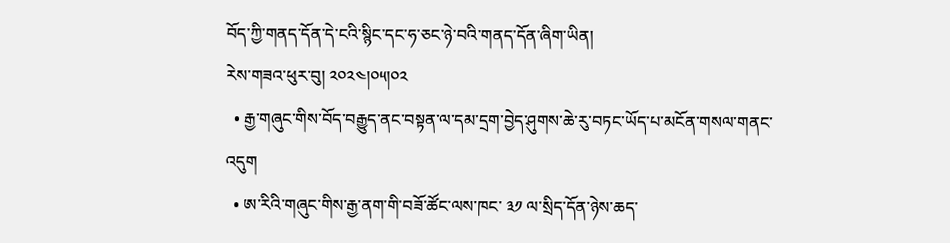བོད་ཀྱི་གནད་དོན་དེ་ངའི་སྙིང་དང་ཧ་ཅང་ཉེ་བའི་གནད་དོན་ཞིག་ཡིན།
རེས་གཟའ་ཕུར་བུ། ༢༠༢༤།༠༥།༠༢
  • རྒྱ་གཞུང་གིས་བོད་བརྒྱུད་ནང་བསྟན་ལ་དམ་དྲག་བྱེད་ཤུགས་ཆེ་རུ་བཏང་ཡོད་པ་མངོན་གསལ་གནང་འདུག
  • ཨ་རིའི་གཞུང་གིས་རྒྱ་ནག་གི་བཟོ་ཚོང་ལས་ཁང་ ༣༡ ལ་སྲིད་དོན་ཉེས་ཆད་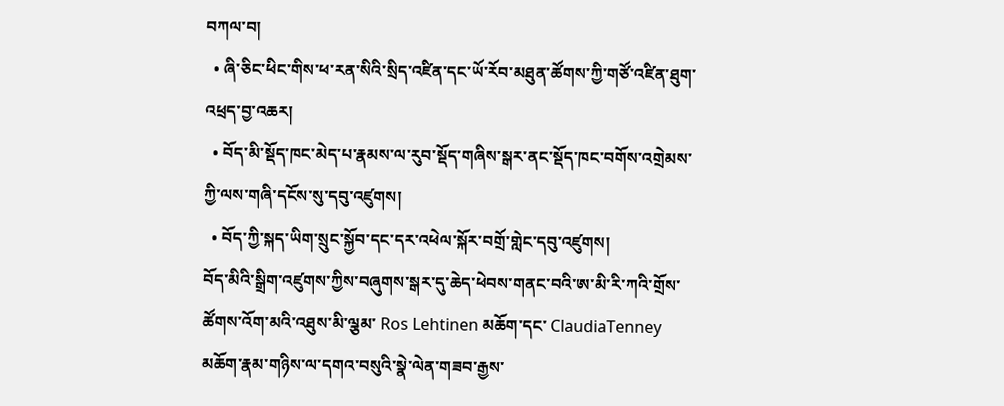བཀལ་བ།
  • ཞི་ཅིང་ཕིང་གིས་ཕ་རན་སིའི་སྲིད་འཛིན་དང་ཡོ་རོབ་མཐུན་ཚོགས་ཀྱི་གཙོ་འཛིན་ཐུག་འཕྲད་བྱ་འཆར།
  • བོད་མི་སྡོད་ཁང་མེད་པ་རྣམས་ལ་རུབ་སྡོད་གཞིས་སྒར་ནང་སྡོད་ཁང་བགོས་འགྲེམས་ཀྱི་ལས་གཞི་དངོས་སུ་དབུ་འཛུགས།
  • བོད་ཀྱི་སྐད་ཡིག་སྲུང་སྐྱོབ་དང་དར་འཕེལ་སྐོར་བགྲོ་གླེང་དབུ་འཛུགས།
བོད་མིའི་སྒྲིག་འཛུགས་ཀྱིས་བཞུགས་སྒར་དུ་ཆེད་ཕེབས་གནང་བའི་ཨ་མི་རི་ཀའི་གྲོས་ཚོགས་འོག་མའི་འཐུས་མི་ལྕམ་ Ros Lehtinen མཆོག་དང་ ClaudiaTenney མཆོག་རྣམ་གཉིས་ལ་དགའ་བསུའི་སྣེ་ལེན་གཟབ་རྒྱས་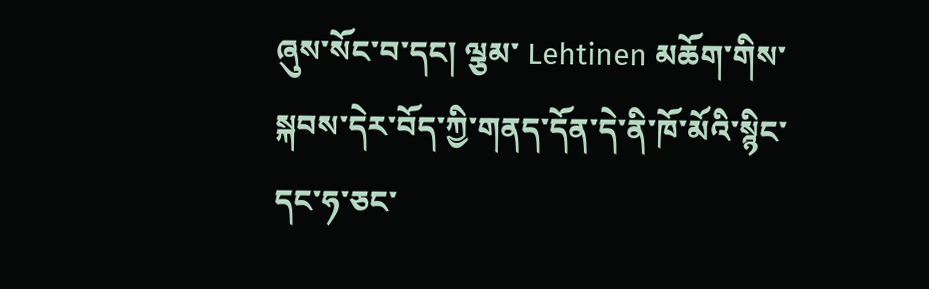ཞུས་སོང་བ་དང། ལྕམ་ Lehtinen མཆོག་གིས་སྐབས་དེར་བོད་ཀྱི་གནད་དོན་དེ་ནི་ཁོ་མོའི་སྙིང་དང་ཧ་ཅང་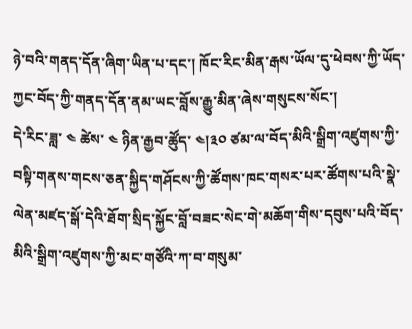ཉེ་བའི་གནད་དོན་ཞིག་ཡིན་པ་དང་། ཁོང་རིང་མིན་རྒས་ཡོལ་དུ་ཕེབས་ཀྱི་ཡོད་ཀྱང་བོད་ཀྱི་གནད་དོན་ནམ་ཡང་བློས་རྒྱུ་མིན་ཞེས་གསུངས་སོང་།
དེ་རིང་ཟླ་ ༤ ཚེས་ ༤ ཉིན་རྒྱབ་ཚོུད་ ༤།༣༠ ཙམ་ལ་བོད་མིའི་སྒྲིག་འཛུགས་ཀྱི་བསྟི་གནས་གངས་ཅན་སྐྱིད་གཤོངས་ཀྱི་ཚོགས་ཁང་གསར་པར་ཚོགས་པའི་སྣེ་ལེན་མཛད་སྒོ་དེའི་ཐོག་སྲིད་སྐྱོང་བློ་བཟང་སེང་གེ་མཆོག་གིས་དབུས་པའི་བོད་མིའི་སྒྲིག་འཛུགས་ཀྱི་མང་གཙོའི་ཀ་བ་གསུམ་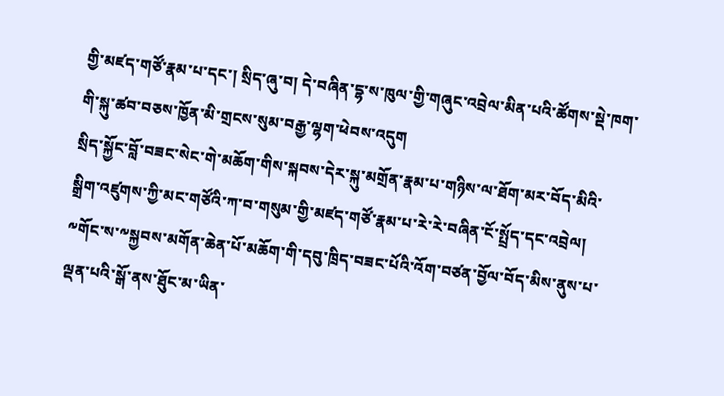གྱི་མཛད་གཙོ་རྣམ་པ་དང་། སྲིད་ཞུ་བ། དེ་བཞིན་དྷ་ས་ཁུལ་གྱི་གཞུང་འབྲེལ་མིན་པའི་ཚོགས་སྡེ་ཁག་གི་སྐུ་ཚབ་བཅས་ཁྱོན་མི་གྲངས་སུམ་བརྒྱ་ལྷག་ཕེབས་འདུག
སྲིད་སྐྱོང་བློ་བཟང་སེང་གེ་མཆོག་གིས་སྐབས་དེར་སྐུ་མགྲོན་རྣམ་པ་གཉིས་ལ་ཐོག་མར་བོད་མིའི་སྒྲིག་འཛུགས་ཀྱི་མང་གཙོའི་ཀ་བ་གསུམ་གྱི་མཛད་གཙོ་རྣམ་པ་རེ་རེ་བཞིན་ངོ་སྤྲོད་དང་འབྲེལ། ༸གོང་ས་༸སྐྱབས་མགོན་ཆེན་པོ་མཆོག་གི་དབུ་ཁྲིད་བཟང་པོའི་འོག་བཙན་བྱོལ་བོད་མིས་ནུས་པ་ལྡན་པའི་སྒོ་ནས་ཐོུང་མ་ཡིན་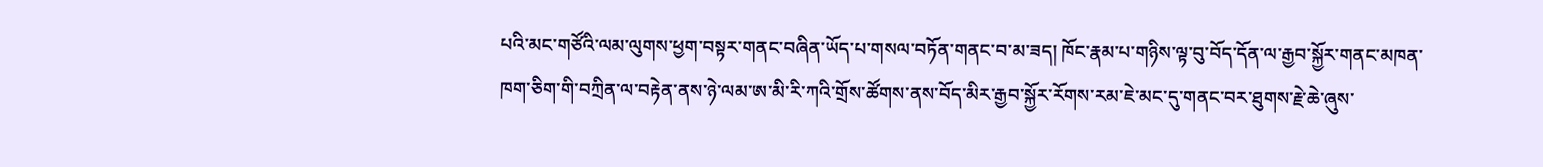པའི་མང་གཙོའི་ལམ་ལུགས་ཕྱག་བསྟར་གནང་བཞིན་ཡོད་པ་གསལ་བཏོན་གནང་བ་མ་ཟད། ཁོང་རྣམ་པ་གཉིས་ལྟ་བུ་བོད་དོན་ལ་རྒྱབ་སྐྱོར་གནང་མཁན་ཁག་ཅིག་གི་བཀྲིན་ལ་བརྟེན་ནས་ཉེ་ལམ་ཨ་མི་རི་ཀའི་གྲོས་ཚོགས་ནས་བོད་མིར་རྒྱབ་སྐྱོར་རོགས་རམ་ཇེ་མང་དུ་གནང་བར་ཐུགས་རྗེ་ཆེ་ཞུས་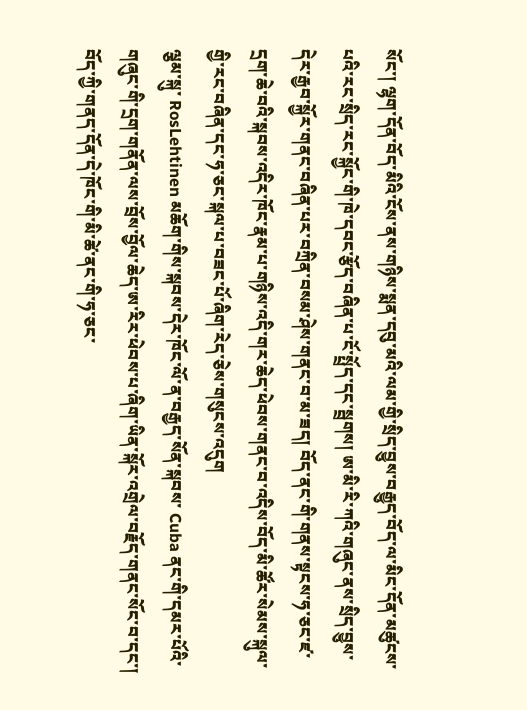སོང་། ལྷག་དོན་བོད་མིའི་ངོས་ནས་གཉིས་སྨན་དབུ་མའི་ལམ་གྱི་སྲིད་བྱུས་བརྒྱུད་བོད་ལ་མིང་དོན་མཚུངས་པའི་རང་སྲིད་རང་སྐྱོང་གི་ཁེ་དབང་རྩོད་བཞིན་པ་ངོ་སྤྲོད་དང་སྦྲགས། ཨ་མི་རི་ཀའི་གཞུང་ནས་སྲིད་བྱུས་དེར་རྒྱབ་སྐྱོར་གནང་བཞིན་པར་བཀྲིན་བསམ་ཤེས་གནང་བ་མ་ཟད། བོད་ནང་གི་གནས་སྟངས་ཧ་ཅང་ཛ་དྲག་ཆེ་བའི་སྐབས་འདིར་ཁོང་རྣམ་པ་གཉིས་འདི་གར་ཆེད་ཕེབས་གནང་བ་འདིས་བོད་མི་ཚོར་སེམས་སྐུལ་གྱི་རང་བཞིན་དང་ཧ་ཅང་སྐལ་པ་བཟང་པོ་ཞིག་རེད་ཅེས་གསུངས་འདུག
ལྕམ་སྐུ་ RosLehtinen མཆོག་གིས་སྐབས་དེར་ཁོང་ལོ་ན་བརྒྱད་སོན་སྐབས་ Cuba ནང་གི་དམར་པོའི་གཞུང་གི་དྲག་གནོན་ལས་བྲོས་བྱོལ་ཆེད་ཨ་རིར་ཕེབས་པ་ཞིག་ཡིན་སྐོར་འགྲེལ་བརྗོད་གནང་སོང་བ་དང་། བོད་ཀྱི་གནད་དོན་དེ་ཁོང་གི་མི་ཚེ་ནང་གི་ཧ་ཅང་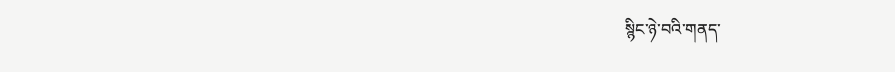སྙིང་ཉེ་བའི་གནད་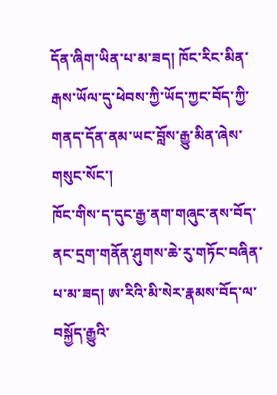དོན་ཞིག་ཡིན་པ་མ་ཟད། ཁོང་རིང་མིན་རྒས་ཡོལ་དུ་ཕེབས་ཀྱི་ཡོད་ཀྱང་བོད་ཀྱི་གནད་དོན་ནམ་ཡང་བློས་རྒྱུ་མིན་ཞེས་གསུང་སོང་།
ཁོང་གིས་ད་དུང་རྒྱ་ནག་གཞུང་ནས་བོད་ནང་དྲག་གནོན་ཤུགས་ཆེ་རུ་གཏོང་བཞིན་པ་མ་ཟད། ཨ་རིའི་མི་སེར་རྣམས་བོད་ལ་བསྐྱོད་རྒྱུའི་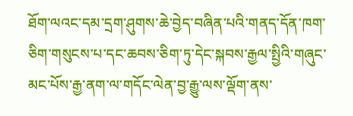ཐོག་ལའང་དམ་དྲག་ཤུགས་ཆེ་བྱེད་བཞིན་པའི་གནད་དོན་ཁག་ཅིག་གསུངས་པ་དང་ཆབས་ཅིག་ཏུ་དེང་སྐབས་རྒྱལ་སྤྱིའི་གཞུང་མང་པོས་རྒྱ་ནག་ལ་གདོང་ལེན་བྱ་རྒྱུ་ལས་ལྡོག་ནས་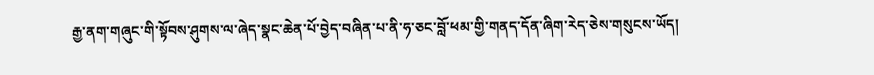རྒྱ་ནག་གཞུང་གི་སྟོབས་ཤུགས་ལ་ཞེད་སྣང་ཆེན་པོ་བྱེད་བཞིན་པ་ནི་ཧ་ཅང་བློ་ཕམ་གྱི་གནད་དོན་ཞིག་རེད་ཅེས་གསུངས་ཡོད།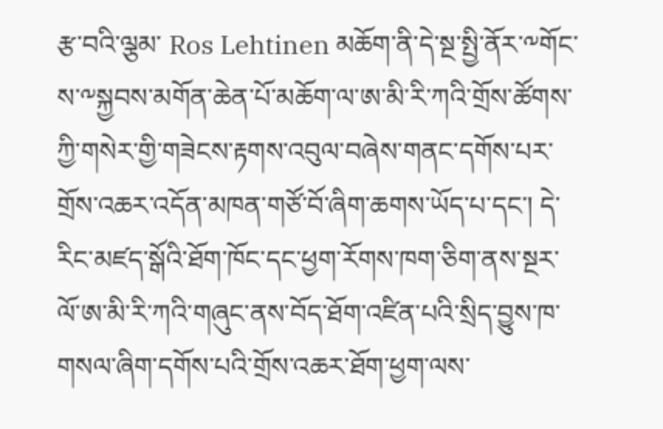རྩ་བའི་ལྕམ་ Ros Lehtinen མཆོག་ནི་དེ་སྔ་སྤྱི་ནོར་༸གོང་ས་༸སྐྱབས་མགོན་ཆེན་པོ་མཆོག་ལ་ཨ་མི་རི་ཀའི་གྲོས་ཚོགས་ཀྱི་གསེར་གྱི་གཟེངས་རྟགས་འབུལ་བཞེས་གནང་དགོས་པར་གྲོས་འཆར་འདོན་མཁན་གཙོ་བོ་ཞིག་ཆགས་ཡོད་པ་དང་། དེ་རིང་མཛད་སྒོའི་ཐོག་ཁོང་དང་ཕྱག་རོགས་ཁག་ཅིག་ནས་སྔར་ལོ་ཨ་མི་རི་ཀའི་གཞུང་ནས་བོད་ཐོག་འཛིན་པའི་སྲིད་བྱུས་ཁ་གསལ་ཞིག་དགོས་པའི་གྲོས་འཆར་ཐོག་ཕྱག་ལས་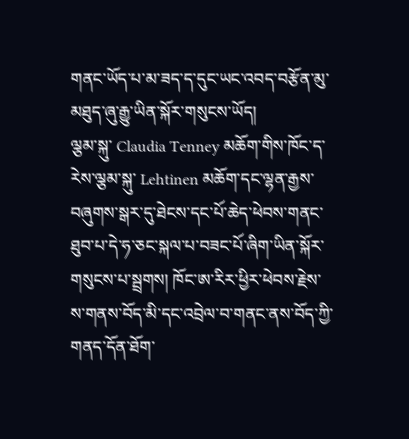གནང་ཡོད་པ་མ་ཟད་ད་དུང་ཡང་འབད་བརྩོན་མུ་མཐུད་ཞུ་རྒྱུ་ཡིན་སྐོར་གསུངས་ཡོད།
ལྕམ་སྐུ་ Claudia Tenney མཆོག་གིས་ཁོང་ད་རེས་ལྕམ་སྐུ་ Lehtinen མཆོག་དང་ལྷན་རྒྱས་བཞུགས་སྒར་དུ་ཐེངས་དང་པོ་ཆེད་ཕེབས་གནང་ཐུབ་པ་དེ་ཧ་ཅང་སྐལ་པ་བཟང་པོ་ཞིག་ཡིན་སྐོར་གསུངས་པ་སྦྲགས། ཁོང་ཨ་རིར་ཕྱིར་ཕེབས་རྗེས་ས་གནས་བོད་མི་དང་འབྲེལ་བ་གནང་ནས་བོད་ཀྱི་གནད་དོན་ཐོག་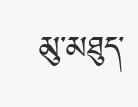མུ་མཐུད་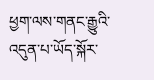ཕྱག་ལས་གནང་རྒྱུའི་འདུན་པ་ཡོད་སྐོར་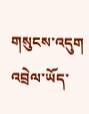གསུངས་འདུག
འབྲེལ་ཡོད་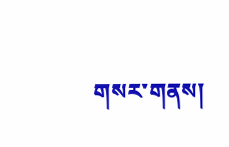གསར་གནས།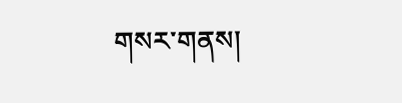གསར་གནས།